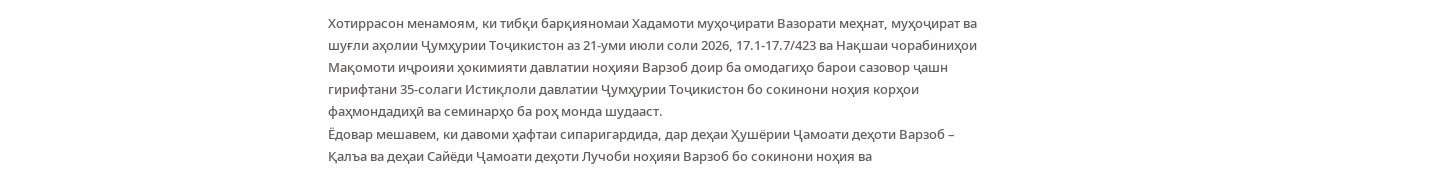Хотиррасон менамоям, ки тибқи барқияномаи Хадамоти муҳоҷирати Вазорати меҳнат, муҳоҷират ва шуғли аҳолии Ҷумҳурии Тоҷикистон аз 21-уми июли соли 2026, 17.1-17.7/423 ва Нақшаи чорабиниҳои Мақомоти иҷроияи ҳокимияти давлатии ноҳияи Варзоб доир ба омодагиҳо барои сазовор ҷашн гирифтани 35-солаги Истиқлоли давлатии Ҷумҳурии Тоҷикистон бо сокинони ноҳия корҳои фаҳмондадиҳӣ ва семинарҳо ба роҳ монда шудааст.
Ёдовар мешавем, ки давоми ҳафтаи сипаригардида, дар деҳаи Ҳушёрии Ҷамоати деҳоти Варзоб – Қалъа ва деҳаи Сайёди Ҷамоати деҳоти Лучоби ноҳияи Варзоб бо сокинони ноҳия ва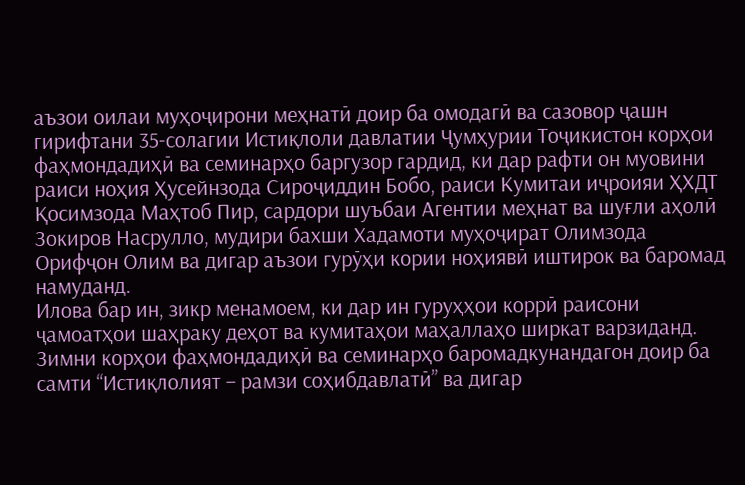аъзои оилаи муҳоҷирони меҳнатӣ доир ба омодагӣ ва сазовор ҷашн гирифтани 35-солагии Истиқлоли давлатии Ҷумҳурии Тоҷикистон корҳои фаҳмондадиҳӣ ва семинарҳо баргузор гардид, ки дар рафти он муовини раиси ноҳия Ҳусейнзода Сироҷиддин Бобо, раиси Кумитаи иҷроияи ҲХДТ Қосимзода Маҳтоб Пир, сардори шуъбаи Агентии меҳнат ва шуғли аҳолӣ Зокиров Насрулло, мудири бахши Хадамоти муҳоҷират Олимзода Орифҷон Олим ва дигар аъзои гурӯҳи кории ноҳиявӣ иштирок ва баромад намуданд.
Илова бар ин, зикр менамоем, ки дар ин гуруҳҳои коррӣ раисони ҷамоатҳои шаҳраку деҳот ва кумитаҳои маҳаллаҳо ширкат варзиданд.
Зимни корҳои фаҳмондадиҳӣ ва семинарҳо баромадкунандагон доир ба самти “Истиқлолият – рамзи соҳибдавлатӣ” ва дигар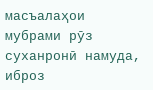масъалаҳои мубрами рӯз суханронӣ намуда, иброз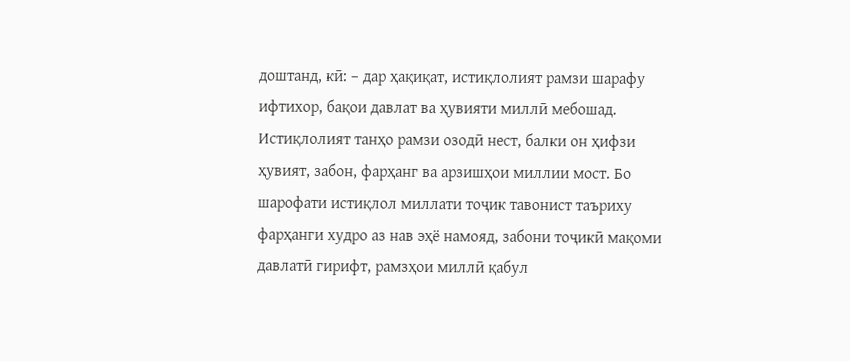доштанд, кӣ: – дар ҳақиқат, истиқлолият рамзи шарафу ифтихор, бақои давлат ва ҳувияти миллӣ мебошад. Истиқлолият танҳо рамзи озодӣ нест, балки он ҳифзи ҳувият, забон, фарҳанг ва арзишҳои миллии мост. Бо шарофати истиқлол миллати тоҷик тавонист таъриху фарҳанги худро аз нав эҳё намояд, забони тоҷикӣ мақоми давлатӣ гирифт, рамзҳои миллӣ қабул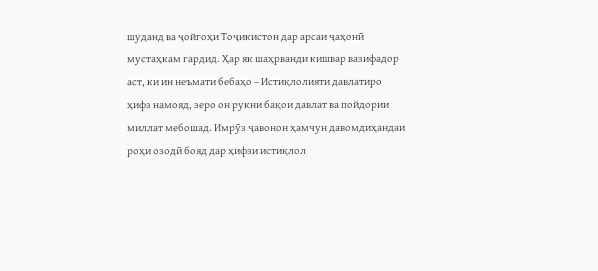шуданд ва ҷойгоҳи Тоҷикистон дар арсаи ҷаҳонӣ мустаҳкам гардид. Ҳар як шаҳрванди кишвар вазифадор аст, ки ин неъмати бебаҳо – Истиқлолияти давлатиро ҳифз намояд, зеро он рукни бақои давлат ва пойдории миллат мебошад. Имрӯз ҷавонон ҳамчун давомдиҳандаи роҳи озодӣ бояд дар ҳифзи истиқлол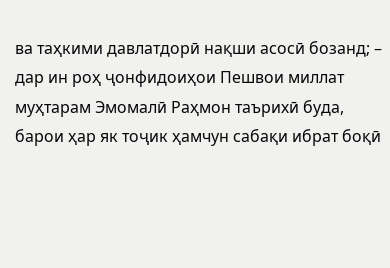ва таҳкими давлатдорӣ нақши асосӣ бозанд; – дар ин роҳ ҷонфидоиҳои Пешвои миллат муҳтарам Эмомалӣ Раҳмон таърихӣ буда, барои ҳар як тоҷик ҳамчун сабақи ибрат боқӣ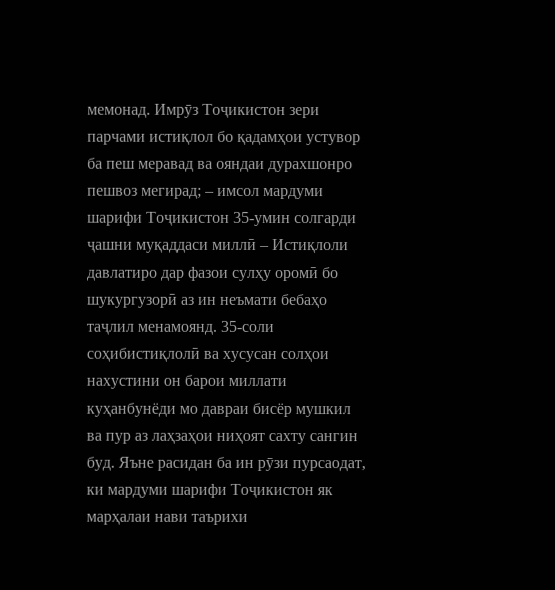мемонад. Имрӯз Тоҷикистон зери парчами истиқлол бо қадамҳои устувор ба пеш меравад ва ояндаи дурахшонро пешвоз мегирад; – имсол мардуми шарифи Тоҷикистон 35-умин солгарди ҷашни муқаддаси миллӣ – Истиқлоли давлатиро дар фазои сулҳу оромӣ бо шукургузорӣ аз ин неъмати бебаҳо таҷлил менамоянд. 35-соли соҳибистиқлолӣ ва хусусан солҳои нахустини он барои миллати куҳанбунёди мо давраи бисёр мушкил ва пур аз лаҳзаҳои ниҳоят сахту сангин буд. Яъне расидан ба ин рӯзи пурсаодат, ки мардуми шарифи Тоҷикистон як марҳалаи нави таърихи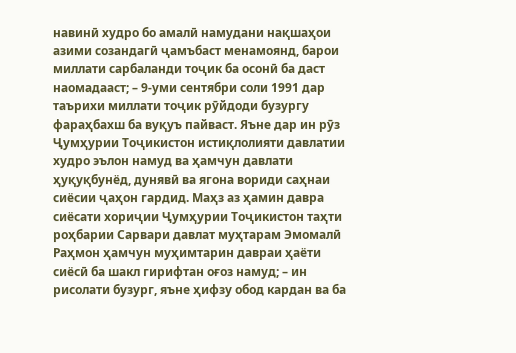навинӣ худро бо амалӣ намудани нақшаҳои азими созандагӣ ҷамъбаст менамоянд, барои миллати сарбаланди тоҷик ба осонӣ ба даст наомадааст; – 9-уми сентябри соли 1991 дар таърихи миллати тоҷик рӯйдоди бузургу фараҳбахш ба вуқуъ пайваст. Яъне дар ин рӯз Ҷумҳурии Тоҷикистон истиқлолияти давлатии худро эълон намуд ва ҳамчун давлати ҳуқуқбунёд, дунявӣ ва ягона вориди саҳнаи сиёсии ҷаҳон гардид. Маҳз аз ҳамин давра сиёсати хориҷии Ҷумҳурии Тоҷикистон таҳти роҳбарии Сарвари давлат муҳтарам Эмомалӣ Раҳмон ҳамчун муҳимтарин давраи ҳаёти сиёсӣ ба шакл гирифтан оғоз намуд; – ин рисолати бузург, яъне ҳифзу обод кардан ва ба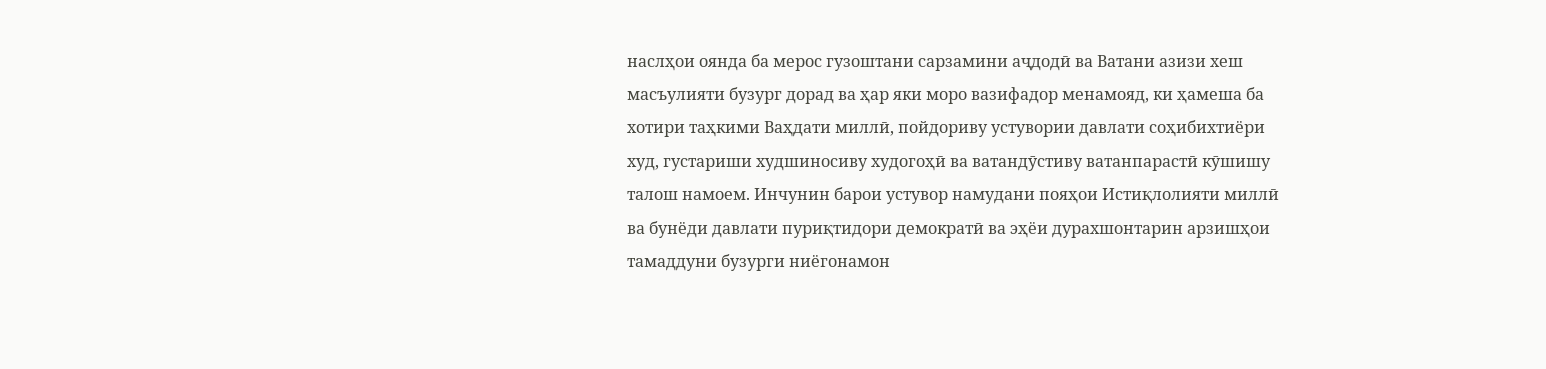наслҳои оянда ба мерос гузоштани сарзамини аҷдодӣ ва Ватани азизи хеш масъулияти бузург дорад ва ҳар яки моро вазифадор менамояд, ки ҳамеша ба хотири таҳкими Ваҳдати миллӣ, пойдориву устувории давлати соҳибихтиёри худ, густариши худшиносиву худогоҳӣ ва ватандӯстиву ватанпарастӣ кӯшишу талош намоем. Инчунин барои устувор намудани пояҳои Истиқлолияти миллӣ ва бунёди давлати пуриқтидори демократӣ ва эҳёи дурахшонтарин арзишҳои тамаддуни бузурги ниёгонамон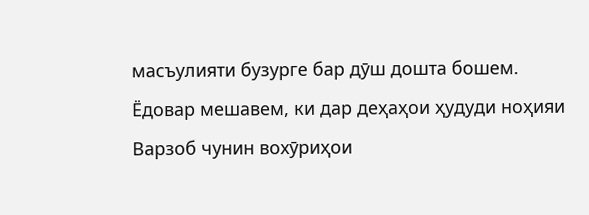масъулияти бузурге бар дӯш дошта бошем.
Ёдовар мешавем, ки дар деҳаҳои ҳудуди ноҳияи Варзоб чунин вохӯриҳои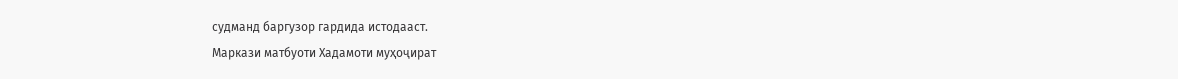судманд баргузор гардида истодааст.
Маркази матбуоти Хадамоти муҳоҷират